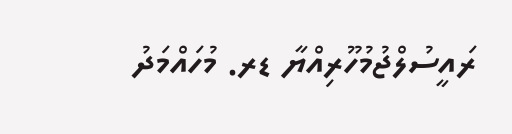ރައީސުލްޖުމުހޫރިއްޔާ ޑރ. މުހައްމަދު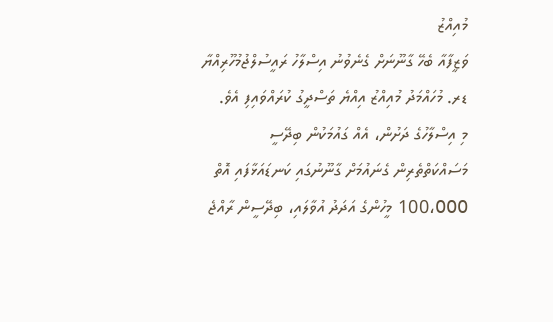މުއިއްޒު
ވަޒީފާއާ ބެހޭ ގާނޫނަށް ގެނެވުނު އިސްލާހު ރައީސުލްޖުމުހޫރިއްޔާ ޑރ. މުހައްމަދު މުއިއްޒު އިއްޔެ ތަސްދީގު ކުރައްވައިފި އެވެ.
މި އިސްލާހުގެ ދަށުން، އެއް ގައުމަކުން ބިދޭސީ މަސައްކަތްތެރިން ގެނައުމަށް ގާނޫނުގައި ކަނޑައަޅާފައި އޮތް 100،000 މީހުންގެ އަދަދު އުވާލައި، ބިދޭސީން ރާއްޖެ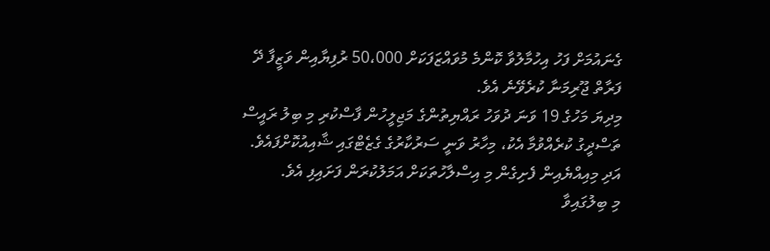ގެނައުމަށް ފަހު އިހުމާލުވާ ކޮންމެ މުވައްޒަފަކަށް 50،000 ރުފިޔާއިން ވަޒީފާ ދޭ ފަރާތް ޖޫރިމަނާ ކުރެވޭނެ އެވެ.
މިދިޔަ މަހުގެ 19 ވަނަ ދުވަހު ރައްޔިތުންގެ މަޖިލީހުން ފާސްކުރި މި ބިލު ރައީސް ތަސްދީގު ކުރެއްވުމާ އެކު، މިހާރު ވަނީ ސަރުކާރުގެ ގެޒެޓްގައި ޝާއިއުކޮށްފައެވެ. އަދި މިއިއްޔެއިން ފެށިގެން މި އިސްލާހުތަކަށް އަމަލުކުރަން ފަށައިފި އެވެ.
މި ބިލުގައިވާ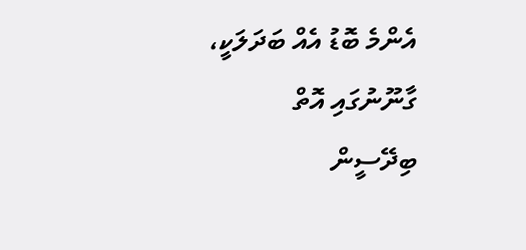އެންމެ ބޮޑު އެއް ބަދަލަކީ، ގާނޫނުގައި އޮތް ބިދޭސީން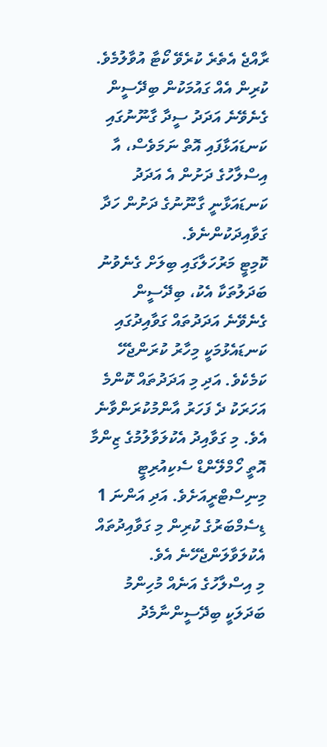ރާއްޖެ އެތެރެ ކުރެވޭ ކޯޓާ އުވާލުމެވެ. ކުރިން އެއް ގައުމަކުން ބިދޭސީން ގެނެވޭނެ އަދަދު ސީދާ ގާނޫނުގައި ކަނޑައަޅާފައި އޮތް ނަމަވެސް، އާ އިސްލާހުގެ ދަށުން އެ އަދަދު ކަނޑައަޅާނީ ގާނޫނުގެ ދަށުން ހަދާ ގަވާއިދަކުންނެވެ.
ކޮމިޓީ މަރުހަލާގައި ބިލަށް ގެނެވުނު ބަދަލުތަކާ އެކު، ބިދޭސީން ގެނެވޭނެ އަދަދުތައް ގަވާއިދުގައި ކަނޑައެޅުމަކީ މިހާރު ކުރަންޖެހޭ ކަމެކެވެ. އަދި މި އަދަދުތައް ކޮންމެ އަހަރަކު ދެ ފަހަރު އާންމުކުރަންވާނެ އެވެ. މި ގަވާއިދު އެކުލަވާލުމުގެ ޒިންމާ އޮތީ ހޯމްލޭންޑް ސެކިއުރިޓީ މިނިސްޓްރީއަށެވެ. އަދި އަންނަ 1 ޑިސެމްބަރުގެ ކުރިން މި ގަވާއިދުތައް އެކުލަވާލަންޖެހޭނެ އެވެ.
މި އިސްލާހުގެ އަނެއް މުހިންމު ބަދަލަކީ ބިދޭސީންނާމެދު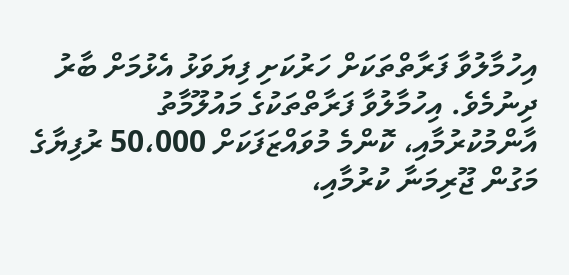އިހުމާލުވާ ފަރާތްތަކަށް ހަރުކަށި ފިޔަވަޅު އެޅުމަށް ބާރު ދިނުމެވެ. އިހުމާލުވާ ފަރާތްތަކުގެ މައުލޫމާތު އާންމުކުރުމާއި، ކޮންމެ މުވައްޒަފަކަށް 50،000 ރުފިޔާގެ މަގުން ޖޫރިމަނާ ކުރުމާއި،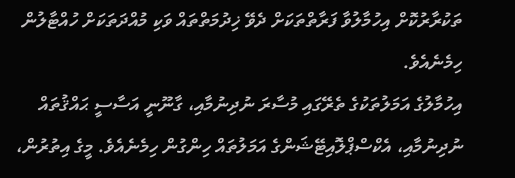ތަކުރާރުކޮށް އިހުމާލުވާ ފަރާތްތަކަށް ދެވޭ ޚިދުމަތްތައް ވަކި މުއްދަތަކަށް ހުއްޓާލުން ހިމެނެއެވެ.
އިހުމާލުގެ އަމަލުތަކުގެ ތެރޭގައި މުސާރަ ނުދިނުމާއި، ގާނޫނީ އަސާސީ ޙައްޤުތައް ނުދިނުމާއި، އެކްސްޕްލޮއިޓޭޝަންގެ އަމަލުތައް ހިންގުން ހިމެނެއެވެ. މީގެ އިތުރުން،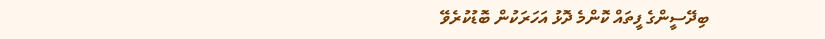ބިދޭސީންގެ ފީތައް ކޮންމެ ދޮޅު އަހަރަކުން ބޮޑުކުރެވޭ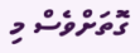ގޮތަށްވެސް މި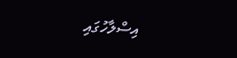އިސްލާހުގައި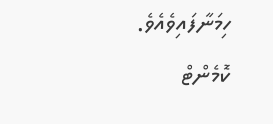ހިމަނާފައިވެއެވެ.
ކޮމެންޓް